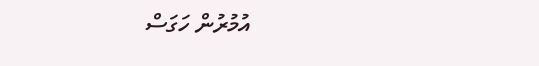އުމުރުން ހަގަސް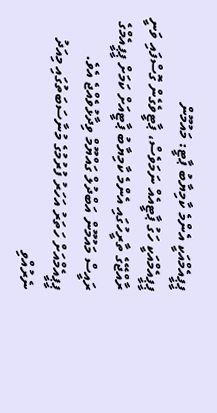ޕީޕީއެމްއަކީ އެންމެ ކާމިޔާބު ޕާޓީ: މައުމޫން
ޕީޕީއެމްއަކީ ހަގު ޕާޓީއެއް ނަމަވެސް، ޕާޓީވެގެން ގޮސްފައި ވަނީ ރާއްޖޭގެ ތާރީހުގައި އެންމެ ކާމިޔާބު ޕާޓީއަށް ކަމަށް ޕީޕީއެމްގެ ރައީސް މައުމޫން އަބްދުލް ގައްޔޫމް ވިދާޅުވެއްޖެ އެވެ.
ޕީޕީއެމްއަށް ހަތަރު އަހަރު ފުރުމުގެ މުނާސަބަތުގައި މިއަދު ނެރުއްވި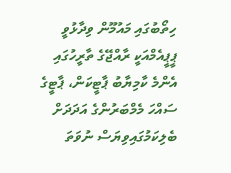ހިތޯބުގައި މައުމޫން ވިދާޅުވީ ޕީޕީއެމްއަކީ ރާއްޖޭގެ ތާރީހުގައި އެންމެ ކާމިޔާބު ޕާޓީކަން، ޕާޓީގެ ސައްހަ މެމްބަރުންގެ އަދަދަށް ބެލިކަމުގައިވިޔަސް ނުވަތަ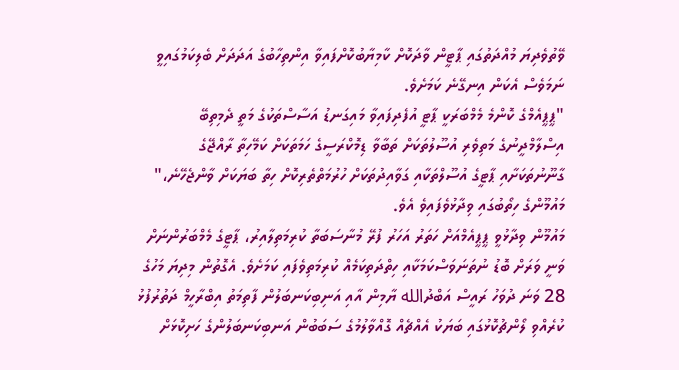ވޭތުވެދިޔަ މުއްދަތުގައި ޕާޓީން ވާދަކޮށް ކާމިޔާބުކޮށްފައިވާ އިންތިހާބުގެ އަދަދަށް ބެލިކަމުގައިވީ ނަމަވެސް އެކަން އިނގޭނެ ކަމަށެވެ.
"ޕީޕީއެމްގެ ކޮންމެ މެމްބަރަކީ ޕާޓީ އުފެދިފައިވާ މައިގަނޑު އަސާސްތަކުގެ މަތީ ދެމިތިބޭ އިސްލާމްދީނުގެ މަތިވެރި އުސޫލުތަކަށް ތަބާވާ ޑިމޮކްރަސީގެ ހަމަތަކަށް ކަމޭހިތާ ރާއްޖޭގެ ގާނޫނުތަކަށާއި ޕާޓީގެ އުސޫލްތަކާއި ގަވާއިދުތަކަށް ހުރުމަތްތެރިކޮށް ހިތާ ބަޔަކަށް ވާންޖެހޭނެ،" މައުމޫންގެ ހިތޯބުގައި ވިދާޅުވެފައިވެ އެވެ.
މައުމޫން ވިދާޅުވީ ޕީޕީއެމްއަށް ހަތަރު އަހަރު ފުރޭ މުނާސަބަތާ ކުރިމަތިލާއިރު، ޕާޓީގެ މެމްބަރުންނަށް ވަނީ ވަރަށް ބޮޑު ނުތަނަވަސްކަމަކާއި ހިތްދަތިކަމެއް ކުރިމަތިވެފައި ކަމަށެވެ. އެގޮތުން މިދިޔަ މަހުގެ 28 ވަނަ ދުވަހު ރައީސް އަބްދުالله ޔާމިން އާއި އަނިބިކަނބަލުން ފާތިމަތު އިބްރާހީމް ދަތުރުފުޅު ކުރެއްވި ލޯންޗުކޮޅުގައި ބަޔަކު އެއްޗެއް ގޮއްވާލުމުގެ ސަބަބުން އަނބިކަނބަލުންގެ ހަށިކޮޅަށް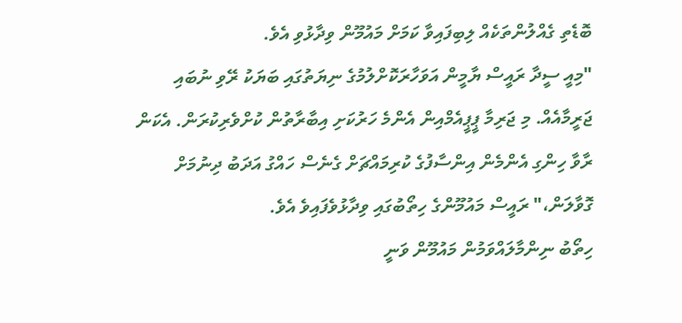ބޮޑެތި ގެއްލުންތަކެއް ލިބިފައިވާ ކަމަށް މައުމޫން ވިދާޅުވި އެވެ.
"މިއީ ސީދާ ރައީސް ޔާމީން އަވަހާރަކޮށްލުމުގެ ނިޔަތުގައި ބަޔަކު ރޭވި ނުބައި ޖަރީމާއެއް. މި ޖަރިމާ ޕީޕީއެމްއިން އެންމެ ހަރުކަށި އިބާރާތުން ކުށްވެރިކުރަން. އެކަން ރާވާ ހިންގި އެންމެން އިންސާފުގެ ކުރިމައްޗަށް ގެނެސް ހައްގު އަދަބު ދިނުމަށް ގޮވާލަން،" ރައީސް މައުމޫންގެ ހިތޯބުގައި ވިދާޅުވެފައިވެ އެވެ.
ހިތޯބު ނިންމާލައްވަމުން މައުމޫން ވަނީ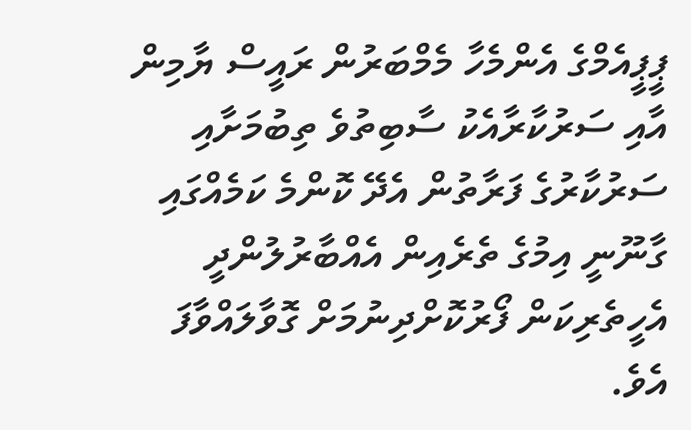ޕީޕީއެމްގެ އެންމެހާ މެމްބަރުން ރައީސް ޔާމިން އާއި ސަރުކާރާއެކު ސާބިތުވެ ތިބުމަށާއި ސަރުކާރުގެ ފަރާތުން އެދޭ ކޮންމެ ކަމެއްގައި ގާނޫނީ އިމުގެ ތެރެއިން އެއްބާރުލުންދީ އެހީތެރިކަން ފޯރުކޮށްދިނުމަށް ގޮވާލައްވާފަ އެވެ.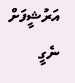އަރުޝީފަށް ނެގީ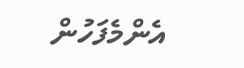އެންމެފަހުން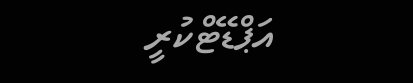އަޕްޑޭޓްކުރީ